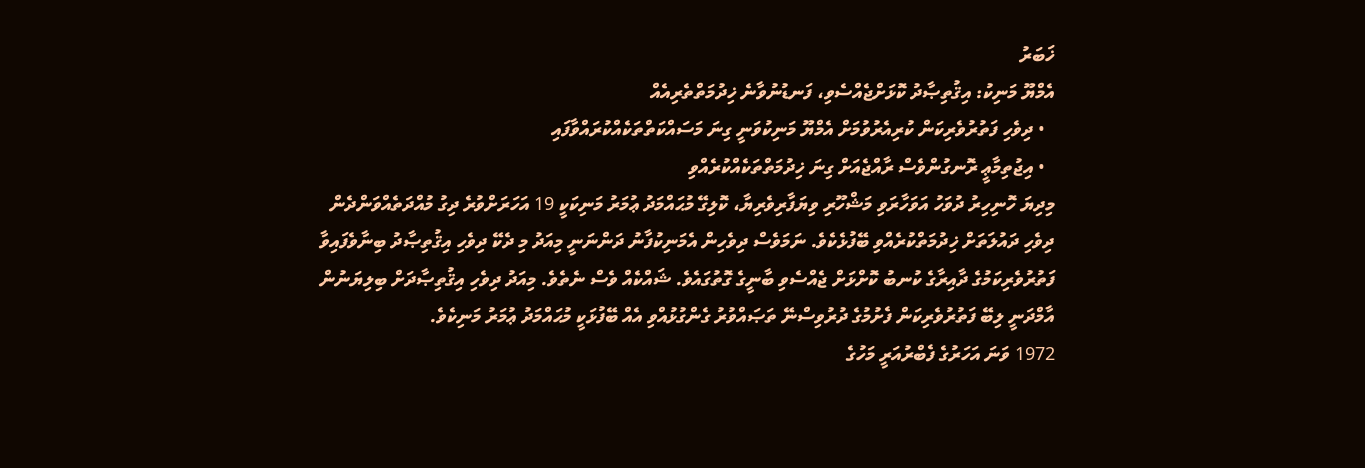ޚަބަރު
އެމްޔޫ މަނިކު: އިޤުތިޞާދު ކޮޅަށްޖެއްސެވި، ފަނޑުނުވާނެ ޚިދުމަތްތެރިއެއް
  • ދިވެހި ފަތުރުވެރިކަން ކުރިއެރުވުމަށް އެމްޔޫ މަނިކުވަނީ ގިނަ މަސައްކަތްތަކެއްކުރައްވާފައި
  • އިޖުތިމާޢީ ރޮނގުންވެސް ރާއްޖެއަށް ގިނަ ޚިދުމަތްތަކެއްކުރެއްވި
މިދިޔަ ހޮނިހިރު ދުވަހު އަވަހާރަވި މަޝްހޫރި ވިޔަފާރިވެރިޔާ، ކޮލިގޭ މުޙައްމަދު ޢުމަރު މަނިކަކީ 19 އަހަރަށްވުރެ ދިގު މުއްދަތެއްވަންދެން ދިވެހި ދައުލަތަށް ޚިދުމަތްކުރެއްވި ބޭފުޅެކެވެ. ނަމަވެސް ދިވެހިން އެމަނިކުފާނު ދަންނަނީ މިއަދު މި ދެކޭ ދިވެހި އިޤުތިޞާދު ބިނާވެފައިވާ ފަތުރުވެރިކަމުގެ ދާއިރާގެ ކުނބު ކޮށްޅަށް ޖެއްސެވި ބާނީގެ ގޮތުގައެވެ. ޝައްކެއް ވެސް ނެތެވެ. މިއަދު ދިވެހި އިޤުތިޞާދަށް ބިލިޔަނުން އާމްދަނީ ލިބޭ ފަތުރުވެރިކަން ފެށުމުގެ ދުރުވިސްނޭ ތަޞައްވުރު ގެންގުޅުއްވި އެއް ބޭފުޅަކީ މުޙައްމަދު ޢުމަރު މަނިކެވެ.
1972 ވަނަ އަހަރުގެ ފެބްރުއަރީ މަހުގެ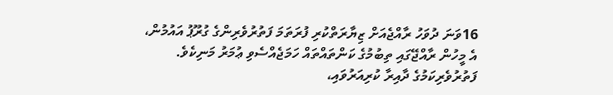16ވަނަ ދުވަހު ރާއްޖެއަށް ޒިޔާރަތްކުރި ފުރަތަމަ ފަތުރުވެރިންގެ ގުރޫޕު އައުމުން، އެ މީހުން ރާއްޖޭގައި ތިބުމުގެ ކަންތައްތައް ހަމަޖެއްސެވި ޢުމަރު މަނިކެވެ. ފަތުރުވެރިކަމުގެ ދާއިރާ ކުރިއަރުވައި،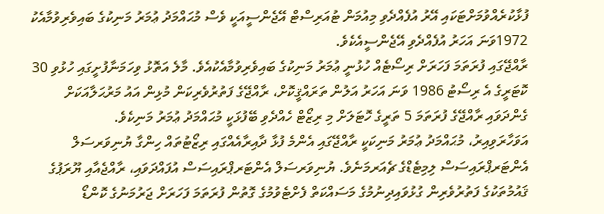ފުޅާކުރެއްވުމަށްޓަކައި އޭރު އުފެއްދެވި މިއުމަން ޓުއަރިސްޓް އޭޖެންސީއަކީ ވެސް މުޙައްމަދު ޢުމަރު މަނިކުގެ ބައިވެރިވުމާއެކު 1972ވަނަ އަހަރު އުފެއްދެވި އޭޖެންސީއެކެވެ.
ރާއްޖޭގައި ފުރަތަމަ ފަހަރަށް ރިސޯޓެއް ހުޅުނީ ޢުމަރު މަނިކުގެ ބައިވެރިވުމާއެކުއެވެ. މާލެ އަތޮޅު ވިހަމަނާފުށީގައި ހުޅުވި 30 ކޮޓަރީގެ އެ ރިސޯޓު 1986 ވަނަ އަހަރު އަލުން ތަރައްޤީކޮށް، ރާއްޖޭގެ ފަތުރުވެރިކަން މުޅިން އައު މަރުޙަލާއަކަށް ގެންދަވައި ރާއްޖޭގެ ފުރަތަމަ 5 ތަރީގެ ހޮޓަލަށް މި ރިޒޯޓް ހެއްދެވި ބޭފުޅަކީ މުޙައްމަދު ޢުމަރު މަނިކެވެ.
އަވަހާރަވިއިރު، މުޙައްމަދު ޢުމަރު މަނިކަކީ ރާއްޖޭގައި އެންމެ ފުޅާ ދާއިރާއެއްގައި ރިޒޯޓުތައް ހިންގާ ޔުނިވަރސަލް އެންޓަރޕްރައިސަސް ލިމިޓެޑްގެ ޗެއަރމަނެވެ. ޔުނިވަރސަލް އެންޓަރޕްރައިސަސް އުފައްދަވައި، ރާއްޖެއާއި ޔޫރަޕުގެ ޤައުމުތަކުގެ ފަތުރުވެރިން ގުޅުވައިދިނުމުގެ މަސައްކަތް ފެށްޓެވުމުގެ ގޮތުން ފުރަތަމަ ފަހަރަށް ޖަރުމަނުގެ ކޮންޑޯ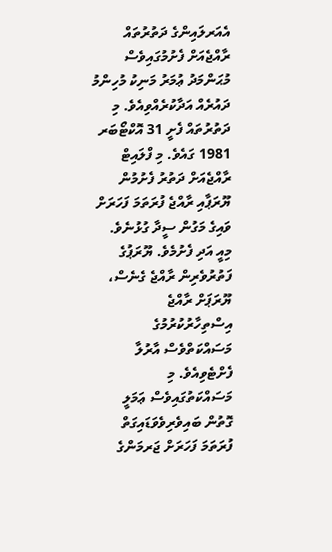އެއަރލައިންގެ ދަތުރުތައް ރާއްޖެއަށް ފެށުމުގައިވެސް މުޙަންމަދު ޢުމަރު މަނިކު މުހިންމު ދައުރެއް އަދާކުރެއްވިއެވެ. މި ދަތުރުތައް ފެށީ 31 އޮކްޓޯބަރ 1981 ގައެވެ. މި ފްލައިޓް ރާއްޖެއަށް ދަތުރު ފެށުމުން ޔޫރަޕާއި ރާއްޖެ ފުރަތަމަ ފަހަރަށް ވައިގެ މަގުން ސީދާ ގުޅުނެވެ.
މިއީ އަދި ފެށުމެވެ. ޔޫރަޕުގެ ފަތުރުވެރިން ރާއްޖެ ގެނެސް، ޔޫރަޕަށް ރާއްޖެ އިސްތިހާރުކުރުމުގެ މަސައްކަތްވެސް އާރުލާ ފެށްޓެވިއެވެ. މި މަސައްކަތުގައިވެސް ޢަމަލީ ގޮތުން ބައިވެރިވެވަޑައިގަތް ފުރަތަމަ ފަހަރަށް ޖަރމަންގެ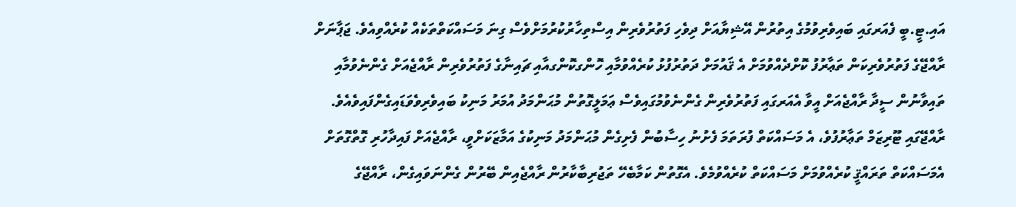އައި.ޓީ.ބީ ފެއަރގައި ބައިވެރިވުމުގެ އިތުރުން އޭޝިޔާއަށް ދިވެހި ފަތުރުވެރިން އިސްތިހާރުކުރުމަށްވެސް ގިނަ މަސައްކަތްތަކެއް ކުރެއްވިއެވެ. ޖަޕާނަށް ރާއްޖޭގެ ފަތުރުވެރިކަން ތަޢާރުފު ކޮށްދެއްވުމަށް އެ ޤައުމަށް ދަތުރުފުޅު ކުރެއްވުމާއި ހޮންގކޮންގއާއި ޗައިނާގެ ފަތުރުވެރިން ރާއްޖެއަށް ގެންނެވުމާއި ތައިވާނުން ސީދާ ރާއްޖެއަށް އީވާ އެއަރގައި ފަތުރުވެރިން ގެންނެވުމުގައިވެސް ޢަމަލީގޮތުން މުޙަންމަދު އުމަރު މަނިކު ބައިވެރިވެވަޑައިގެންފައިވެއެވެ.
ރާއްޖޭގައި ޓޫރިޒަމް ތަޢާރުފުވެ، އެ މަސައްކަތް ފުރަތަމަ ފެށުނު ހިސާބުން ފެށިގެން މުޙަންމަދު މަނިކުގެ އަމާޒަކަށްވީ، ރާއްޖެއަށް ފައިދާހުރި ގޮތްގޮތަށް އެމަސައްކަތް ތަރައްޤީ ކުރެއްވުމަށް މަސައްކަތް ކުރެއްވުމެވެ. އެގޮތުން ކަމާބެހޭ ތަޖުރިބާކާރުން ރާއްޖެއިން ބޭރުން ގެންނަވައިގެން، ރާއްޖޭގެ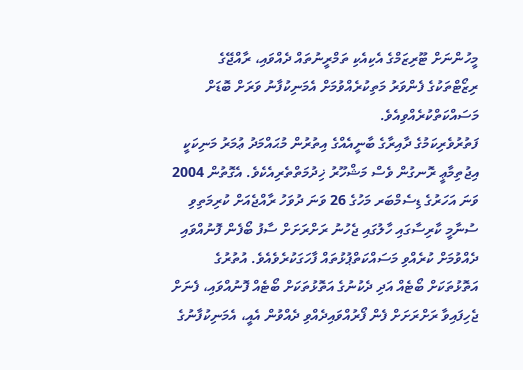މީހުންނަށް ޓޫރިޒަމްގެ އެކިއެކި ތަމްރީނުތައް ދެއްވައި، ރާއްޖޭގެ ރިޒޯޓްތަކުގެ ފެންވަރު މަތިކުރެއްވުމަށް އެމަނިކުފާނު ވަރަށް ބޮޑަށް މަސައްކަތްކުރެއްވިއެވެ.
ފަތުރުވެރިކަމުގެ ދާއިރާގެ ބާނީއެއްގެ އިތުރުން މުޙައްމަދު ޢުމަރު މަނިކަކީ އިޖުތިމާޢީ ރޮނގުން ވެސް މަޝްހޫރު ޚިދުމަތްތެރިއެކެވެ. އެގޮތުން 2004 ވަނަ އަހަރުގެ ޑިސެމްބަރ މަހުގެ 26 ވަނަ ދުވަހު ރާއްޖެއަށް ކުރިމަތިވި ސުނާމީ ކާރިސާގައި ހާލުގައި ޖެހުނު ރަށްރަށަށް ސާފު ބޯފެން ފޮނުއްވައި ދެއްވުމަށް ކުރެއްވި މަސައްކަތްޕުޅުތައް ފާހަގަކުރެވެއެވެ. އުތުރުގެ އަތޮޅުތަކަށް ބޯޓެއް އަދި ދެކުނުގެ އަތޮޅުތަކަށް ބޯޓެއް ފޮނުއްވައި، ފެނަށް ޖެހިފައިވާ ރަށްރަށަށް ފެން ފޯރުއްވައިދެއްވި ދެއްވުން އެއީ، އެމަނިކުފާނުގެ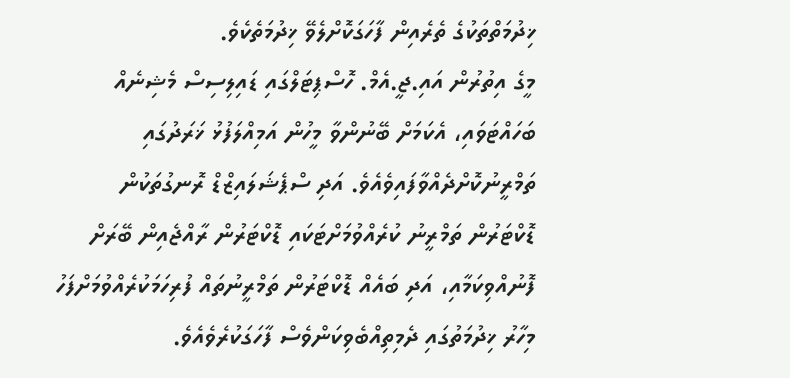ޚިދުމަތްތަކުގެ ތެރެއިން ފާހަގަކޮށްލެވޭ ޚިދުމަތެކެވެ.
މީގެ އިތުރުން އައި.ޖީ.އެމް. ހޮސްޕިޓަލްގައި ޑައިލިސިސް މެޝިނެއް ބަހައްޓަވައި، އެކަމަށް ބޭނުންވާ މީހުން އަމިއްލަފުޅު ޚަރަދުގައި ތަމްރީނުކޮށްދެއްވާފައިވެއެވެ. އަދި ސްޕެޝަލައިޒްޑް ރޮނގުތަކުން ޑޮކްޓަރުން ތަމްރީނު ކުރެއްވުމަށްޓަކައި ޑޮކްޓަރުން ރާއްޖެއިން ބޭރަށް ފޮނުއްވިކަމާއި، އަދި ބައެއް ޑޮކްޓަރުން ތަމްރީނުތައް ފުރިހަމަކުރެއްވުމަށްފަހު މިހާރު ޚިދުމަތުގައި ދެމިތިއްބެވިކަންވެސް ފާހަގަކުރެވެއެވެ.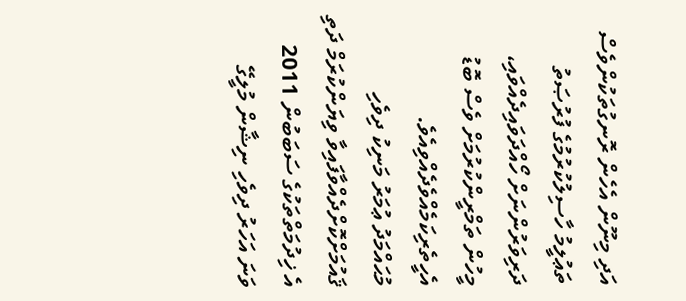އަދި މިނޫން އެހެން ރޮނގުތަކުންވެސް ތަޢުލީމު ހާސިލުކުރުމުގެ ފުރުޞަތު ދަރިވަރުންނަށް ހޯއްދަވައިދެއްވައި، މީހުން ތަމްރީންކުރުމަށް ވެސް ބޮޑު އެހީތެރިކަމެއްވެދެއްވިއެވެ.
މުޙައްމަދު ޢުމަރު މަނިކު ދިވެހި ޤައުމަށްކޮށްދެއްވާފައިވާ ވިޔަންކުރަމް ދަތި އެ ޚިދުމަތްތަކުގެ ސަބަބުން 2011 ވަނަ އަހަރު ދިވެހި ނިޝާން މުލީގޭ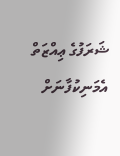ޝަރަފުގެ ޢިއްޒަތް އެމަނިކުފާނަށް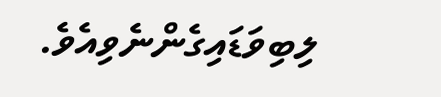ލިބިވަޑައިގެންނެވިއެވެ.